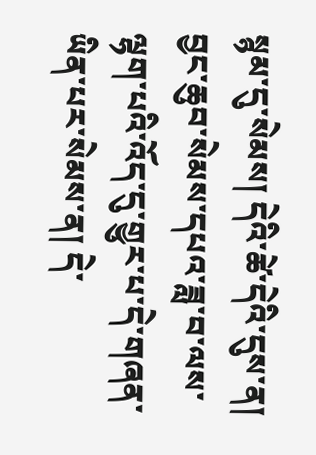སྙམ་དུ་སེམས། དེའི་ཚེ་དེའི་དུས་ན། བྱང་ཆུབ་སེམས་དཔའ་ཟླ་བ་ལས་ལྷག་པའི་འོད་དུ་གྱུར་པ་དེ་གཞན་ཡིན་པར་སེམས་ན། དེ་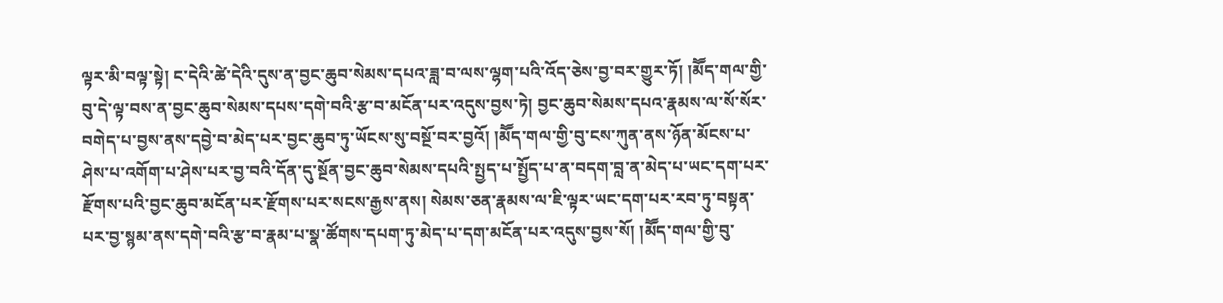ལྟར་མི་བལྟ་སྟེ། ང་དེའི་ཚེ་དེའི་དུས་ན་བྱང་ཆུབ་སེམས་དཔའ་ཟླ་བ་ལས་ལྷག་པའི་འོད་ཅེས་བྱ་བར་གྱུར་ཏོ། །མཽད་གལ་གྱི་བུ་དེ་ལྟ་བས་ན་བྱང་ཆུབ་སེམས་དཔས་དགེ་བའི་རྩ་བ་མངོན་པར་འདུས་བྱས་ཏེ། བྱང་ཆུབ་སེམས་དཔའ་རྣམས་ལ་སོ་སོར་བགེད་པ་བྱས་ནས་དབྱེ་བ་མེད་པར་བྱང་ཆུབ་ཏུ་ཡོངས་སུ་བསྔོ་བར་བྱའོ། །མཽད་གལ་གྱི་བུ་ངས་ཀུན་ནས་ཉོན་མོངས་པ་ཤེས་པ་འགོག་པ་ཤེས་པར་བྱ་བའི་དོན་དུ་སྔོན་བྱང་ཆུབ་སེམས་དཔའི་སྤྱད་པ་སྤྱོད་པ་ན་བདག་བླ་ན་མེད་པ་ཡང་དག་པར་རྫོགས་པའི་བྱང་ཆུབ་མངོན་པར་རྫོགས་པར་སངས་རྒྱས་ནས། སེམས་ཅན་རྣམས་ལ་ཇི་ལྟར་ཡང་དག་པར་རབ་ཏུ་བསྟན་པར་བྱ་སྙམ་ནས་དགེ་བའི་རྩ་བ་རྣམ་པ་སྣ་ཚོགས་དཔག་ཏུ་མེད་པ་དག་མངོན་པར་འདུས་བྱས་སོ། །མཽད་གལ་གྱི་བུ་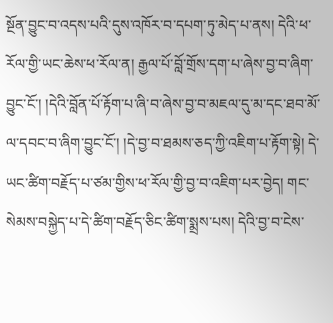སྔོན་བྱུང་བ་འདས་པའི་དུས་འཁོར་བ་དཔག་ཏུ་མེད་པ་ནས། དེའི་ཕ་རོལ་གྱི་ཡང་ཆེས་ཕ་རོལ་ན། རྒྱལ་པོ་བློ་གྲོས་དག་པ་ཞེས་བྱ་བ་ཞིག་བྱུང་ངོ་། །དེའི་བློན་པོ་རྟོག་པ་ཞི་བ་ཞེས་བྱ་བ་མཇལ་དུ་མ་དང་ཐབ་མོ་ལ་དབང་བ་ཞིག་བྱུང་ངོ་། །དེ་བྱ་བ་ཐམས་ཅད་ཀྱི་འཇིག་པ་རྟོག་སྟེ། དེ་ཡང་ཚིག་བརྗོད་པ་ཙམ་གྱིས་ཕ་རོལ་གྱི་བྱ་བ་འཇིག་པར་བྱེད། གང་སེམས་བསྐྱེད་པ་དེ་ཚིག་བརྗོད་ཅིང་ཚིག་སྨྲས་པས། དེའི་བྱ་བ་ངེས་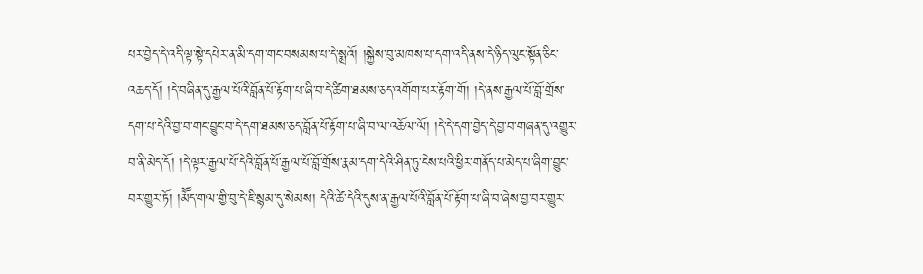པར་བྱེད་དེ་འདི་ལྟ་སྟེ་དཔེར་ན་མི་དག་གང་བསམས་པ་དེ་སྨྲའོ། །སྐྱེས་བུ་མཁས་པ་དག་འདི་ནས་དེ་ཉིད་ལུང་སྟོན་ཅིང་འཆད་དོ། །དེ་བཞིན་དུ་རྒྱལ་པོའི་བློན་པོ་རྟོག་པ་ཞི་བ་དེ་ཚིག་ཐམས་ཅད་འགོག་པར་རྟོག་གོ། །དེ་ནས་རྒྱལ་པོ་བློ་གྲོས་དག་པ་དེའི་བྱ་བ་གང་བྱུང་བ་དེ་དག་ཐམས་ཅད་བློན་པོ་རྟོག་པ་ཞི་བ་ལ་འཆོལ་ལོ། །དེ་དེ་དག་བྱེད་དེ་བྱ་བ་གཞན་དུ་འགྱུར་བ་ནི་མེད་དོ། །དེ་ལྟར་རྒྱལ་པོ་དེའི་བློན་པོ་རྒྱལ་པོ་བློ་གྲོས་རྣམ་དག་དེའི་ཤིན་ཏུ་ངེས་པའི་ཕྱིར་གནོད་པ་མེད་པ་ཞིག་བྱུང་བར་གྱུར་ཏོ། །མཽད་གལ་གྱི་བུ་དེ་ཇི་སྙམ་དུ་སེམས། དེའི་ཚེ་དེའི་དུས་ན་རྒྱལ་པོའི་བློན་པོ་རྟོག་པ་ཞི་བ་ཞེས་བྱ་བར་གྱུར་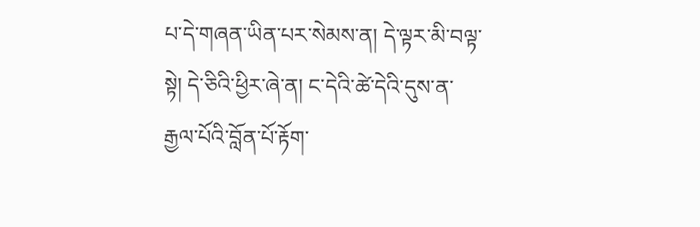པ་དེ་གཞན་ཡིན་པར་སེམས་ན། དེ་ལྟར་མི་བལྟ་སྟེ། དེ་ཅིའི་ཕྱིར་ཞེ་ན། ང་དེའི་ཚེ་དེའི་དུས་ན་རྒྱལ་པོའི་བློན་པོ་རྟོག་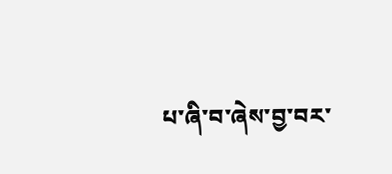པ་ཞི་བ་ཞེས་བྱ་བར་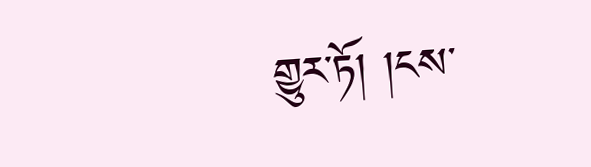གྱུར་ཏོ། །ངས་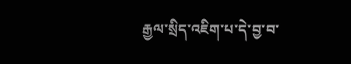རྒྱལ་སྲིད་འཇིག་པ་དེ་བྱ་བ་